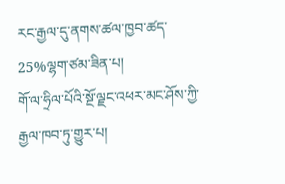རང་རྒྱལ་དུ་ནགས་ཚལ་ཁྱབ་ཚད་25%ལྷག་ཙམ་ཟིན་པ།
གོ་ལ་ཧྲིལ་པོའི་སྔོ་ལྗང་འཕར་མང་ཤོས་ཀྱི་རྒྱལ་ཁབ་ཏུ་གྱུར་པ།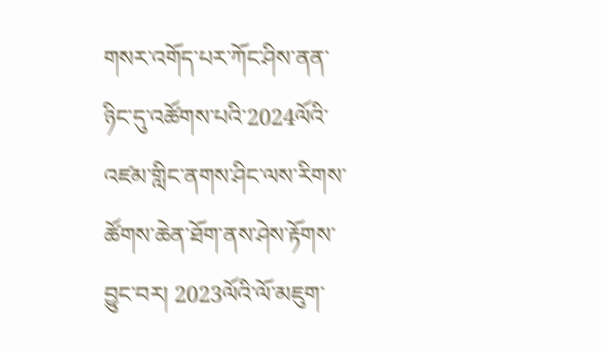གསར་འགོད་པར་ཀོང་ཤིས་ནན་ཉིང་དུ་འཚོགས་པའི་2024ལོའི་འཛམ་གླིང་ནགས་ཤིང་ལས་རིགས་ཚོགས་ཆེན་ཐོག་ནས་ཤེས་རྟོགས་བྱུང་བར། 2023ལོའི་ལོ་མཇུག་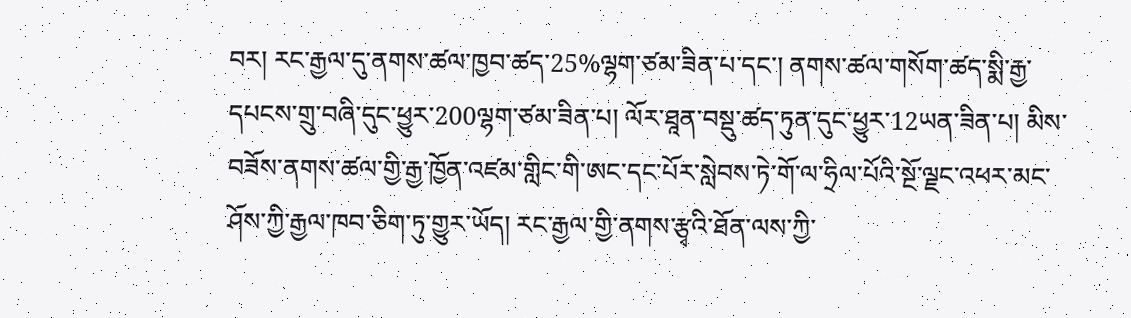བར། རང་རྒྱལ་དུ་ནགས་ཚལ་ཁྱབ་ཚད་25%ལྷག་ཙམ་ཟིན་པ་དང་། ནགས་ཚལ་གསོག་ཚད་སྨི་རྒྱ་དཔངས་གྲུ་བཞི་དུང་ཕྱུར་200ལྷག་ཙམ་ཟིན་པ། ལོར་ཐཱན་བསྡུ་ཚད་ཏུན་དུང་ཕྱུར་12ཡན་ཟིན་པ། མིས་བཟོས་ནགས་ཚལ་གྱི་རྒྱ་ཁྱོན་འཛམ་གླིང་གི་ཨང་དང་པོར་སླེབས་ཏེ་གོ་ལ་ཧྲིལ་པོའི་སྔོ་ལྗང་འཕར་མང་ཤོས་ཀྱི་རྒྱལ་ཁབ་ཅིག་ཏུ་གྱུར་ཡོད། རང་རྒྱལ་གྱི་ནགས་རྩྭའི་ཐོན་ལས་ཀྱི་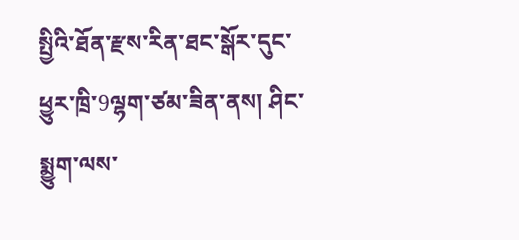སྤྱིའི་ཐོན་རྫས་རིན་ཐང་སྒོར་དུང་ཕྱུར་ཁྲི་9ལྷག་ཙམ་ཟིན་ནས། ཤིང་སྨྱུག་ལས་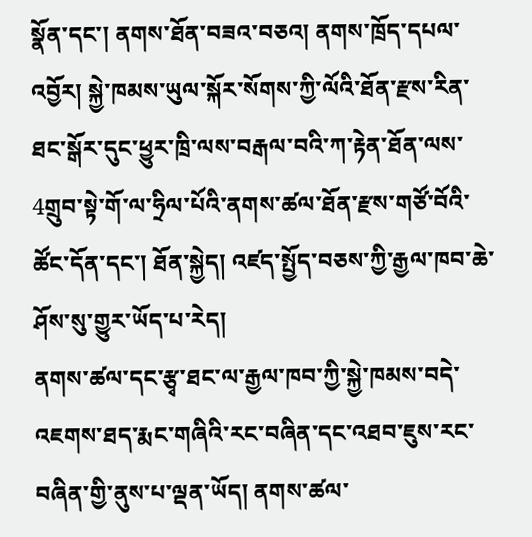སྣོན་དང་། ནགས་ཐོན་བཟའ་བཅའ། ནགས་ཁྲོད་དཔལ་འབྱོར། སྐྱེ་ཁམས་ཡུལ་སྐོར་སོགས་ཀྱི་ལོའི་ཐོན་རྫས་རིན་ཐང་སྒོར་དུང་ཕྱུར་ཁྲི་ལས་བརྒལ་བའི་ཀ་རྟེན་ཐོན་ལས་4གྲུབ་སྟེ་གོ་ལ་ཧྲིལ་པོའི་ནགས་ཚལ་ཐོན་རྫས་གཙོ་བོའི་ཚོང་དོན་དང་། ཐོན་སྐྱེད། འཛད་སྤྱོད་བཅས་ཀྱི་རྒྱལ་ཁབ་ཆེ་ཤོས་སུ་གྱུར་ཡོད་པ་རེད།
ནགས་ཚལ་དང་རྩྭ་ཐང་ལ་རྒྱལ་ཁབ་ཀྱི་སྐྱེ་ཁམས་བདེ་འཇགས་ཐད་རྨང་གཞིའི་རང་བཞིན་དང་འཐབ་ཇུས་རང་བཞིན་གྱི་ནུས་པ་ལྡན་ཡོད། ནགས་ཚལ་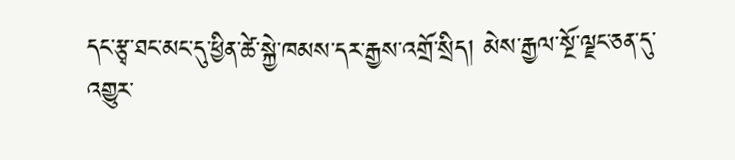དང་རྩྭ་ཐང་མང་དུ་ཕྱིན་ཚེ་སྐྱེ་ཁམས་དར་རྒྱས་འགྲོ་སྲིད། མེས་རྒྱལ་སྔོ་ལྗང་ཅན་དུ་འགྱུར་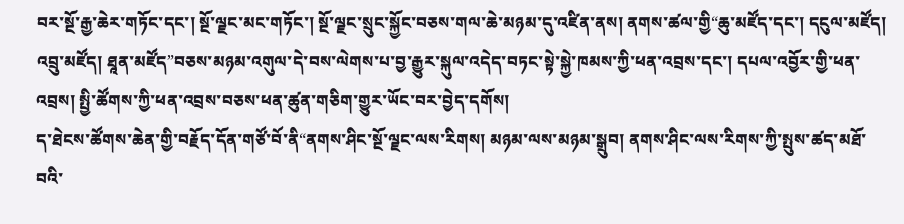བར་སྔོ་རྒྱ་ཆེར་གཏོང་དང་། སྔོ་ལྗང་མང་གཏོང་། སྔོ་ལྗང་སྲུང་སྐྱོང་བཅས་གལ་ཆེ་མཉམ་དུ་འཛིན་ནས། ནགས་ཚལ་གྱི“ཆུ་མཛོད་དང་། དངུལ་མཛོད། འབྲུ་མཛོད། ཐཱན་མཛོད”བཅས་མཉམ་འགུལ་དེ་བས་ལེགས་པ་བྱ་རྒྱུར་སྐུལ་འདེད་བཏང་སྟེ་སྐྱེ་ཁམས་ཀྱི་ཕན་འབྲས་དང་། དཔལ་འབྱོར་གྱི་ཕན་འབྲས། སྤྱི་ཚོགས་ཀྱི་ཕན་འབྲས་བཅས་ཕན་ཚུན་གཅིག་གྱུར་ཡོང་བར་བྱེད་དགོས།
ད་ཐེངས་ཚོགས་ཆེན་གྱི་བརྗོད་དོན་གཙོ་བོ་ནི“ནགས་ཤིང་སྔོ་ལྗང་ལས་རིགས། མཉམ་ལས་མཉམ་སྒྲུབ། ནགས་ཤིང་ལས་རིགས་ཀྱི་སྤུས་ཚད་མཐོ་བའི་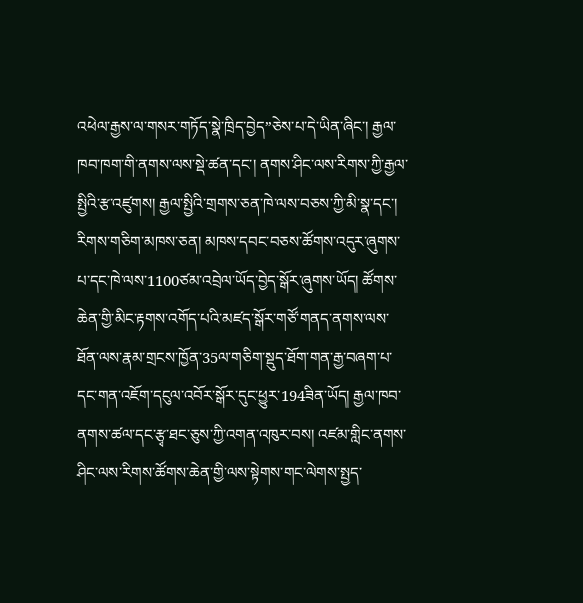འཕེལ་རྒྱས་ལ་གསར་གཏོད་སྣེ་ཁྲིད་བྱེད”ཅེས་པ་དེ་ཡིན་ཞིང་། རྒྱལ་ཁབ་ཁག་གི་ནགས་ལས་སྡེ་ཚན་དང་། ནགས་ཤིང་ལས་རིགས་ཀྱི་རྒྱལ་སྤྱིའི་རྩ་འཛུགས། རྒྱལ་སྤྱིའི་གྲགས་ཅན་ཁེ་ལས་བཅས་ཀྱི་མི་སྣ་དང་། རིགས་གཅིག་མཁས་ཅན། མཁས་དབང་བཅས་ཚོགས་འདུར་ཞུགས་པ་དང་ཁེ་ལས་1100ཙམ་འབྲེལ་ཡོད་བྱེད་སྒོར་ཞུགས་ཡོད། ཚོགས་ཆེན་གྱི་མིང་རྟགས་འགོད་པའི་མཛད་སྒོར་གཙོ་གནད་ནགས་ལས་ཐོན་ལས་རྣམ་གྲངས་ཁྱོན་35ལ་གཅིག་སྡུད་ཐོག་གན་རྒྱ་བཞག་པ་དང་གན་འཇོག་དངུལ་འབོར་སྒོར་དུང་ཕྱུར་194ཟིན་ཡོད། རྒྱལ་ཁབ་ནགས་ཚལ་དང་རྩྭ་ཐང་ཅུས་ཀྱི་འགན་འཁུར་བས། འཛམ་གླིང་ནགས་ཤིང་ལས་རིགས་ཚོགས་ཆེན་གྱི་ལས་སྟེགས་གང་ལེགས་སྤྱད་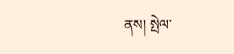ནས། སྤེལ་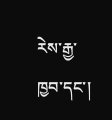རེས་རྒྱ་ཁྱབ་དང་།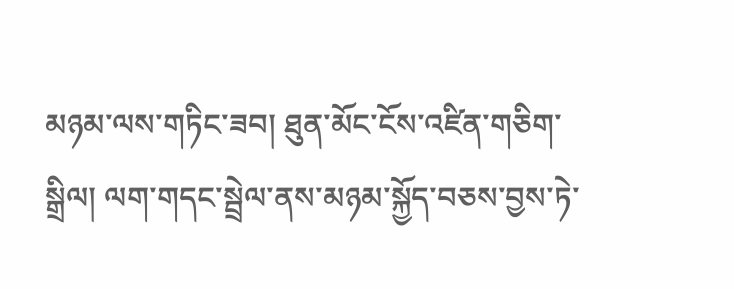མཉམ་ལས་གཏིང་ཟབ། ཐུན་མོང་ངོས་འཛིན་གཅིག་སྒྲིལ། ལག་གདང་སྦྲེལ་ནས་མཉམ་སྐྱོད་བཅས་བྱས་ཏེ་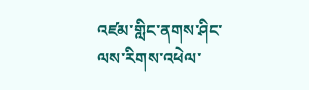འཛམ་གླིང་ནགས་ཤིང་ལས་རིགས་འཕེལ་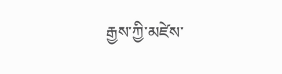རྒྱས་ཀྱི་མཛེས་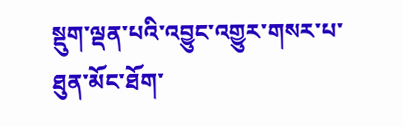སྡུག་ལྡན་པའི་འབྱུང་འགྱུར་གསར་པ་ཐུན་མོང་ཐོག་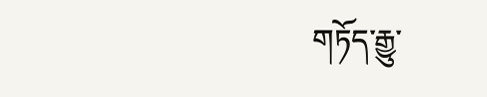གཏོད་རྒྱུ་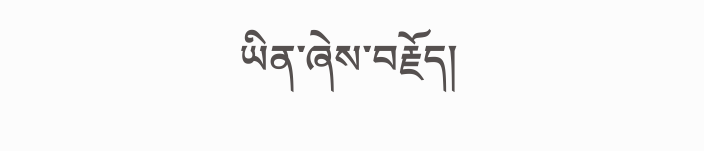ཡིན་ཞེས་བརྗོད།